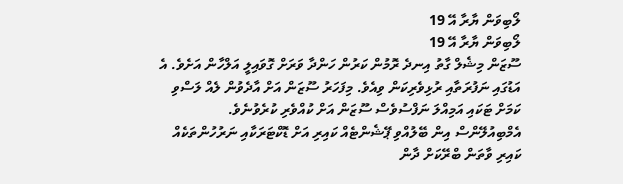ލޯބިވަން ޔާރާ އޭ 19
ލޯބިވަން ޔާރާ އޭ 19
ސޫޒަން މިޝެލް ގާތު އިނދެ ރޮމުން ކަރުން ހަންދާ ވަރަށް ގޮވައިލީ އަލްހާން އަށެވެ. އެ އަޑުގައި ނަފުރަތާއި ރުޅިވެރިކަން ވިއެވެ. މިފަހަރު ސޫޒަން އަށް އާދެވުން ލެއް ލަސްވި ކަމަށް ޓަކައި އަމިއްލަ ނަފްސުވެސް ސޫޒަން އަށް ކުއްވެރި ކުރެވުނެވެ.
އެމްބިއުލޭންސް އިން ބޭލުއްވި ޕޭޝެންޓެއް ކައިރި އަށް ޑޮކްޓަރަކާއި ނަރުހުންތަކެއް ކައިރި ވާތަން ބްރޭކަށް ދާން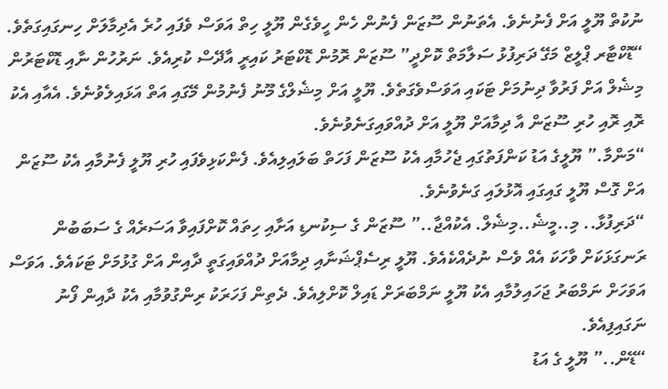ނުކުތް ޔޫލީ އަށް ފެނުނެވެ. އެތަނުން ސޫޒަން ފެނުން ހެން ހީވެގެން ޔޫލީ ހިތް އަވަސް ވެފައި ހުރެ އެދިމާލަށް ހިނގައިގަތެވެ.
“ޑޮކްޓާރ ޕްލީޒް މަގޭ ދަރިފުޅު ސަލާމަތް ކޮށްދީ” ސޫޒަން ރޮމުން ޑޮކްޓަރު ކައިރީ އާދޭސް ކުރިއެވެ. ނަރުހުން ނާއި ޑޮކްޓަރުން މިޝެލް އަށް ފަރުވާ ދިނުމަށް ޓަކައި އަވަސްވެގަތެވެ. ޔޫލީ އަށް މިޝެލްގެ މޫނު ފެނުމުން މޭގައި އަތް އަޅައިލެވުނެވެ. އެއާއި އެކު ރޮއި ރޮއި ހުރި ސޫޒަން އާ ދިމާއަށް ޔޫލީ އަށް ދުއްވައިގަނެވުނެވެ.
“މަންމާ.” ޔޫލީގެ އަޑު ކަންފަތުގައި ޖެހުމާއި އެކު ސޫޒަން ފަހަތް ބަލައިލިއެވެ. ފެންކަޅިވެފައި ހުރި ޔޫލީ ފެނުމާއި އެކު ސޫޒަން އަށް ގޮސް ޔޫލީ ގައިގައި އޮޅުލައި ގަނެވުނެވެ.
“ދަރިފުޅާ.. މި..މީޝެ..މިޝެލް. އެކުއްޖާ..” ސޫޒަން ގެ ސިކުނޑި އަށާއި ހިތައް ކޮށްފައިވާ އަސަރެއް ގެ ސަބަބުން ރަނގަޅަކަށް ވާހަކަ އެއް ވެސް ނުދެއްކެއެވެ. ޔޫލީ ރިސެޕްޝަނާއި ދިމާއަށް ދުއްވައިގަތީ ދާއިން އަށް ގުޅުމަށް ޓަކައެވެ. އަވަސް އަވަހަށް ނަމްބަރު ޖަހައިލުމާއި އެކު ޔޫލީ ނަމްބަރަށް ޑައިލް ކޮށްލިއެވެ. ދެތިން ފަހަރަކު ރިންގުވުމާއި އެކު ދާއިން ފޯނު ނަގައިފިއެވެ.
“ޑޭން..” ޔޫލީ ގެ އަޑު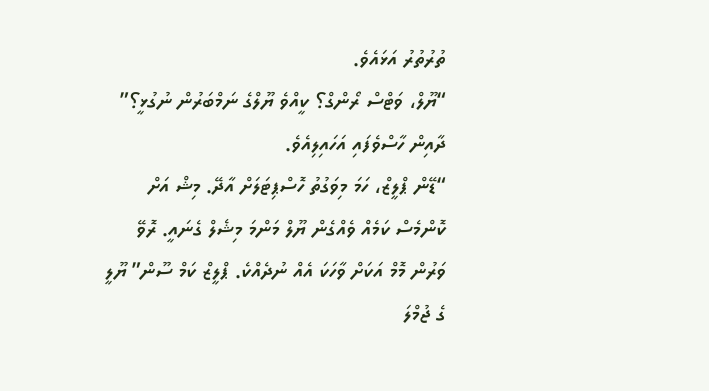ތުރުތުރު އަޅައެވެ.
“ޔޫލް، ވަޓްސް ރޯންގް؟ ކީއްވެ ޔޫލްގެ ނަމްބަރުން ނުގުޅީ؟” ދާއިން ހާސްވެފައި އަހައިލިއެވެ.
“ޑޭން ޕްލީޒް، ހަމަ މިވަގުތު ހޮސްޕިޓަލަށް އާދޭ. މިޝް އަށް ކޮންމެސް ކަމެއް ވެއްގެން ޔޫލް މަންމަ މިޝެލް ގެނައީ. ރޮވޭ ވަރުން މޮމް އަކަށް ވާހަކަ އެއް ނުދެއްކެ. ޕްލީޒް ކަމް ސޫން” ޔޫލީ ގެ ޖުމްލަ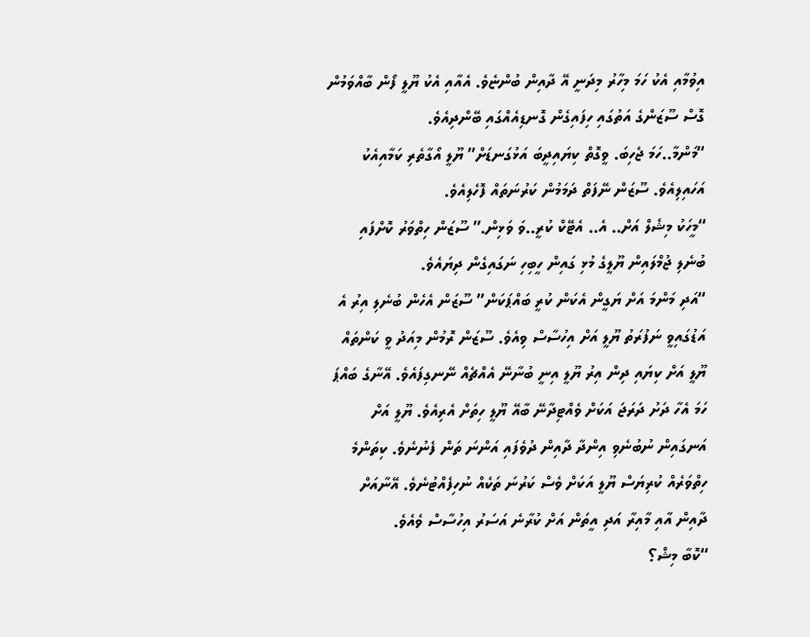އިވުމާއި އެކު ހަމަ މިހާރު މިދަނީ އޭ ދާއިން ބުންޏެވެ. އެއާއި އެކު ޔޫލީ ފޯން ބާއްވަމުން ގޮސް ސޫޒަންގެ އަތުގައި ހިފައިގެން ގޮނޑިއެއްގައި ބޭންދިއެވެ.
“މަންމާ..ހަމަ ޖެހިބަ. ވީގޮތް ކިޔައިދީބަ އަޅުގަނޑަށް” ޔޫލީ އޯގާތެރި ކަމާއިއެކު އަހައިލިއެވެ. ސޫޒަން ނޭފަތް ދަމަމުން ކަރުނަތައް ފޮހެލިއެވެ.
“މީހަކު މިޝެލް އަށް.. އެ.. އެޓޭކް ކުރީ..ވަ ވަޅިން.” ސޫޒަން ހިތްވަރު ކޮށްފައި ބުނެލި ޖުމްލައިން ޔޫލީގެ މުޅި ގައިން ހީބިހި ނަގައިގެން ދިޔައެވެ.
“އަދި މަންމަ އަށް ޔަގީން އެކަން ކުރީ ބައްޕަކަން” ސޫޒަން އެހެން ބުނެލި އިރު އެ އަޑުގައިވީ ނަފުރަތު ޔޫލީ އަށް އިހުސާސް ވިއެވެ. ސޫޒަން ރޮމުން މިއަދު ވީ ކަންތައް ޔޫލީ އަށް ކިޔައި ދިން އިރު ޔޫލީ އިނީ ބުނާނޭ އެއްޗެއް ނޭނގިފައެވެ. އޭނާގެ ބައްޕަ ހަމަ އެހާ ދަށު ދަރަޖަ އަކަށް ވެއްޓިދާނޭ ބާއޭ ޔޫލީ ހިތަށް އެރިއެވެ. ޔޫލީ އަށް އަނގައިން ނުބުނެވި އިންދާ ދާއިން ދުވެފައި އަންނަ ތަން ފެނުނެވެ. ކިތަންމެ ހިތްވަރެއް ކުރިޔަސް ޔޫލީ އަކަށް ވެސް ކަރުނަ ތަކެއް ނުހިފެއްޓުނެވެ. އޭނާއަށް ދާއިން އާއި މާއިރާ އަދި އީތަން އަށް ކުރާނެ އަސަރު އިހުސާސް ވެއެވެ.
“ކޮބާ މިޝް؟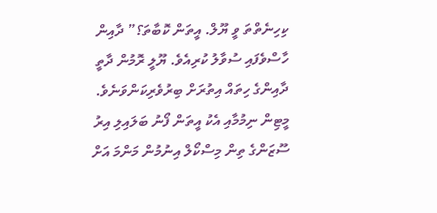ކިހިނެތްތަ ވީ ޔޫލް. އީތަން ކޮބާތަ؟” ދާއިން ހާސްވެފައި ސުވާލު ކުރިއެވެ. ޔޫލީ ރޮމުން ދާތީ ދާއިންގެ ހިތައް އިތުރަށް ބިރުވެރިކަންވަނެވެ.
މީޓިން ނިމުމާއި އެކު އީތަން ފޯނު ބަލައިލި އިރު ސޫޒަންގެ ތިން މިސްކޯލް އިނުމުން މަންމަ އަށް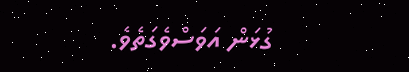ގުޅަން އަވަސްވެގަތެވެ.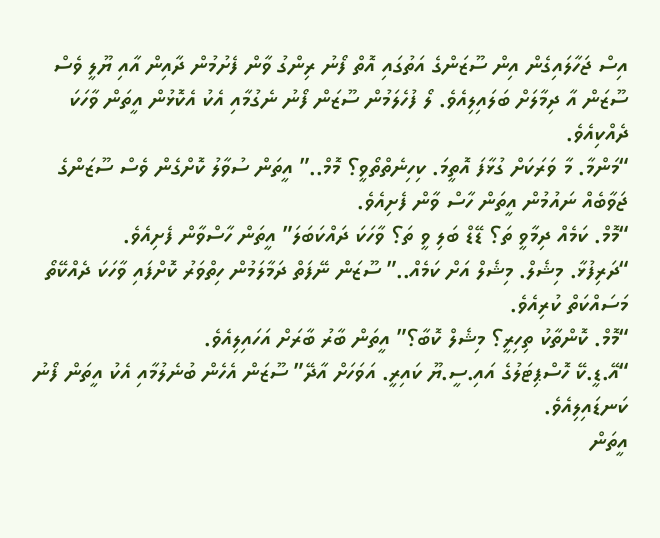އިސް ޖަހާލައިގެން އިން ސޫޒަންގެ އަތުގައި އޮތް ފޯނު ރިންގު ވާން ފެށުމުން ދާއިން އާއި ޔޫލީ ވެސް ސޫޒަން އާ ދިމާލަށް ބަލައިލިއެވެ. ލޯ ފުހެލަމުން ސޫޒަން ފޯނު ނެގުމާއި އެކު އެކޮޅުން އީތަން ވާހަކަ ދެއްކިއެވެ.
“މަންމާ. މާ ވަރަކަށް ގުޅާފަ އޮތީމަ. ކިހިނެތްތޯވީ؟ މޮމް..” އީތަން ސުވާލު ކޮށްގެން ވެސް ސޫޒަންގެ ޖަވާބެއް ނައުމުން އީތަން ހާސް ވާން ފެށިއެވެ.
“މޮމް. ކަމެއް ދިމާވީ ތަ؟ ޑޭޑް ބަލި ވީ ތަ؟ ވާހަކަ ދައްކަބަލަ” އީތަން ހާސްވާން ފެށިއެވެ.
“ދަރިފުޅާ. މިޝެލް. މިޝެލް އަށް ކަމެއް..” ސޫޒަން ނޭފަތް ދަމާލަމުން ހިތްވަރު ކޮށްފައި ވާހަކަ ދެއްކޭތޯ މަސައްކަތް ކުރިއެވެ.
“މޮމް. ކޮންތާކު ތިހިރީ؟ މިޝެލް ކޮބާ؟” އީތަން ބާރު ބާރަށް އަހައިލިއެވެ.
“އޭ.ޑީ.ކޭ ހޮސްޕިޓަލުގެ އައި.ސީ.ޔޫ ކައިރީ. އަވަހަށް އާދޭ” ސޫޒަން އެހެން ބުނެލުމާއި އެކު އީތަން ފޯނު ކަނޑައިލިއެވެ.
އީތަން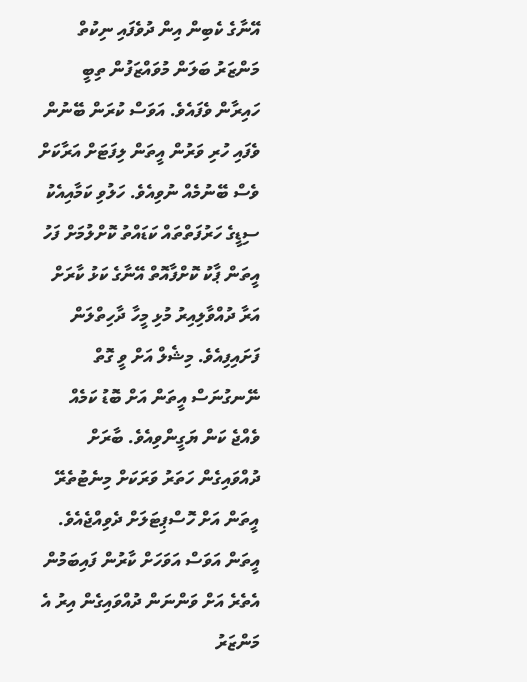އޭނާގެ ކެބިން އިން ދުވެފައި ނިކުތް މަންޒަރު ބަލަން މުވައްޒަފުން ތިބީ ހައިރާން ވެފައެވެ. އަވަސް ކުރަން ބޭނުން ވެފައި ހުރި ވަރުން އީތަން ލިފަޓަށް އަރާކަށް ވެސް ބޭނުމެއް ނުވިއެވެ. ހަލުވި ކަމާއިއެކު ސިޑީގެ ހަރުފަތްތައް ކަޑައްތު ކޮށްލުމަށް ފަހު އީތަން ޕާކު ކޮށްފާއޮތް އޭނާގެ ކަޅު ކާރަށް އަރާ ދުއްވާލިއިރު މުޅި މީހާ ދާހިތްލަން ފަށައިފިއެވެ. މިޝެލް އަށް ވީ ގޮތް ނޭނގުނަސް އީތަން އަށް ބޮޑު ކަމެއް ވެއްޖެ ކަން ޔަގީންވިއެވެ. ބާރަށް ދުއްވައިގެން ހަތަރު ވަރަކަށް މިނެޓުތެރޭ އީތަން އަށް ހޮސްޕިޓަލަށް ދެވިއްޖެއެވެ. އީތަން އަވަސް އަވަހަށް ކާރުން ފައިބަމުން އެތެރެ އަށް ވަންނަން ދުއްވައިގެން އިރު އެ މަންޒަރު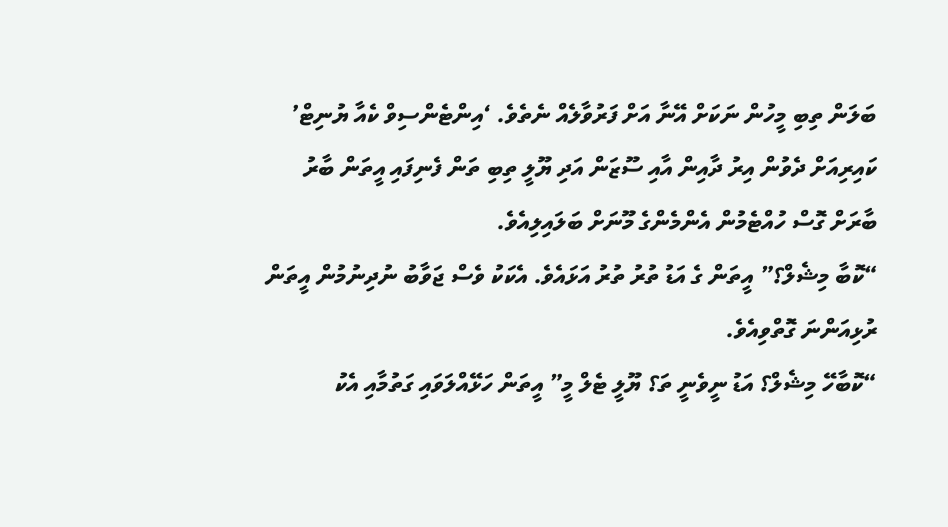ބަލަން ތިބި މީހުން ނަކަށް އޭނާ އަށް ފަރުވާލެއް ނެތެވެ. ‘އިންޓެންސިވް ކެއާ ޔުނިޓް’ ކައިރިއަށް ދެވުން އިރު ދާއިން އާއި ސޫޒަން އަދި ޔޫލީ ތިބި ތަން ފެނިފައި އީތަން ބާރު ބާރަށް ގޮސް ހުއްޓެމުން އެންމެންގެ މޫނަށް ބަލައިލިއެވެ.
“ކޮބާ މިޝެލް؟” އީތަން ގެ އަޑު ތުރު ތުރު އަޅައެވެ. އެކަކު ވެސް ޖަވާބު ނުދިނުމުން އީތަން ރުޅިއަންނަ ގޮތްވިއެވެ.
“ކޮބާހޭ މިޝެލް؟ އަޑު ނީވެނީ ތަ؟ ޔޫލީ ޓެލް މީ” އީތަން ހަޅޭއްލަވައި ގަތުމާއި އެކު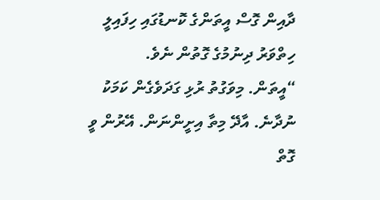ދާއިން ގޮސް އީތަންގެ ކޮނޑުގައި ހިފައިލީ ހިތްވަރު ދިނުމުގެ ގޮތުން ނެވެ.
“އީތަން. މިވަގުތު ރުޅި ގަދަވެގެން ކަމަކު ނުދާނެ. އާދޭ މިތާ އިށީންނަން. އޭރުން ވީ ގޮތް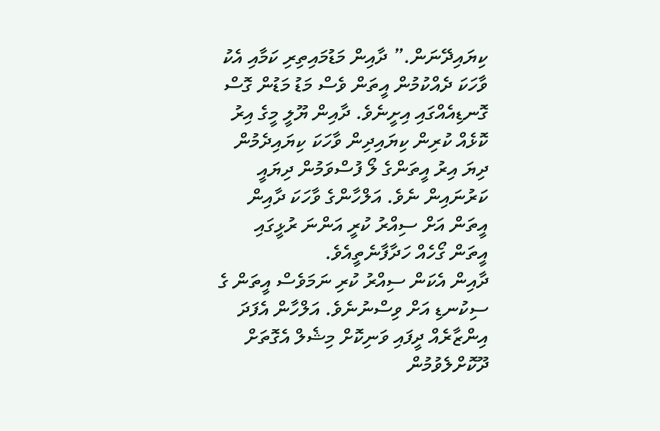ކިޔައިދޭނަން.” ދާއިން މަޑުމައިތިރި ކަމާއި އެކު ވާހަކަ ދެއްކުމުން އީތަން ވެސް މަޑު މަޑުން ގޮސް ގޮނޑިއެއްގައި އިށީނެވެ. ދާއިން ޔޫލީ މީގެ އިރު ކޮޅެއް ކުރިން ކިޔައިދިން ވާހަކަ ކިޔައިދެމުން ދިޔަ އިރު އީތަންގެ ލޯ ފުސްވަމުން ދިޔައީ ކަރުނައިން ނެވެ. އަލްހާންގެ ވާހަކަ ދާއިން އީތަން އަށް ސިއްރު ކުރީ އަންނަ ރުޅީގައި އީތަން ގޯހެއް ހަދާފާނެތީއެވެ.
ދާއިން އެކަން ސިއްރު ކުރި ނަމަވެސް އީތަން ގެ ސިކުނޑި އަށް ވިސްނުނެވެ. އަލްހާން އެފަދަ އިންޒާރެއް ދީފައި ވަނިކޮށް މިޝެލް އެގޮތަށް ދޫކޮށްލެވުމުން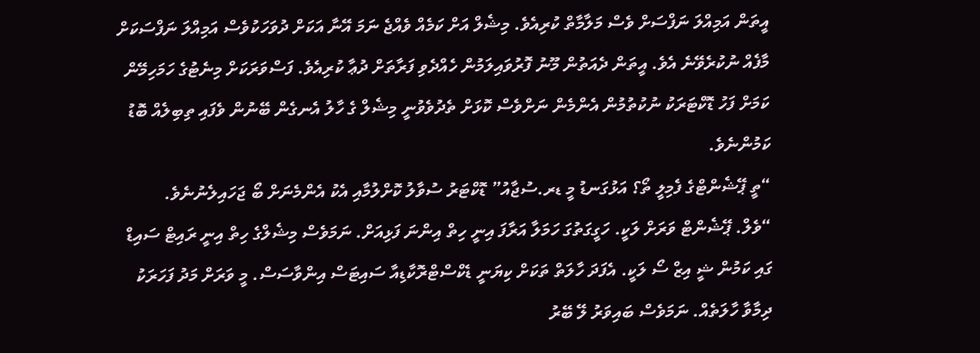އީތަން އަމިއްލަ ނަފްސަށް ވެސް މަލާމާތް ކުރިއެވެ. މިޝެލް އަށް ކަމެއް ވެއްޖެ ނަމަ އޭނާ އަކަށް ދުވަހަކުވެސް އަމިއްލަ ނަފްސަކަށް މާފެއް ނުކުރެވޭނެ އެވެ. އީތަން ދެއަތުން މޫނު ފޮރުވައިލަމުން ހެއްދެވި ފަރާތަށް ދުޢާ ކުރިއެވެ. ފަސްވަރަކަށް މިނެޓުގެ ހަމަހިމޭން ކަމަށް ފަހު ޑޮކްޓަރަކު ނުކުތުމުން އެންމެން ނަށްވެސް ކޮޅަށް ތެދުވެވުނީ މިޝެލް ގެ ހާލު އެނގެން ބޭނުން ވެފައި ތިބިލެއް ބޮޑު ކަމުންނެވެ.
“ތީ ޕޭޝެންޓްގެ ފެމިލީ ތޯ؟ އަޅުގަނޑު މީ ޑރ.ސުޖާއު” ޑޮކްޓަރު ސުވާލު ކޮށްލުމާއި އެކު އެންމެނަށް ބޯ ޖަހައިލެނުނެވެ.
“ވެލް. ޕޭޝެންޓް ވަރަށް ލަކީ. ހަގީގަތުގަ ހަމަލާ އަރާފަ އިނީ ހިތް އިންނަ ފަޅިއަށް. ނަމަވެސް މިޝެލްގެ ހިތް އިނީ ރައިޓް ސައިޑް ގައި ކަމުން ޝީ އިޒް ސޯ ލަކީ. އެފަދަ ހާލަތް ތަކަށް ކިޔަނީ ޑެކްސްޓްރޮކާޑިއާ ސައިޓަސް އިންވާސަސް. މީ ވަރަށް މަދު ފަހަރަކު ދިމާވާ ހާލަތެއް. ނަމަވެސް ބައިވަރު ލޭ ބޭރު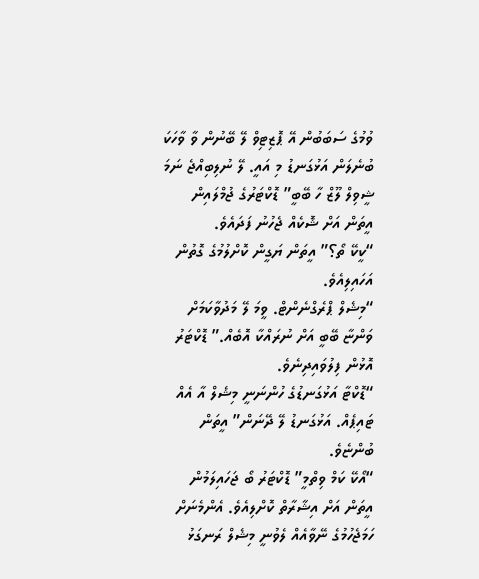ވުމުގެ ސަބަބުން އޭ ޕޮޒިޓިވް ލޭ ބޭނުން ވާ ވާހަކަ ބުނެލަން އަޅުގަނޑު މި އައީ. ލޭ ނުލިބިއްޖެ ނަމަ ޝީވިލް ލޫޒް ހާ ބޭބީ” ޑޮކްޓަރުގެ ޖުމްލައިން އީތަން އަށް ޝޮކެއް ޖެހުނު ފަދައެވެ.
“ކީކޭ ތޯ؟” އީތަން ޔަގީން ކޮށްލުމުގެ ގޮތުން އަހައިލިއެވެ.
“މިޝެލް ޕްރެގްނެންޓް. ވީމަ ލޭ މަދުވާކަމަށް ވަންޏާ ބޭބީ އަށް ނުރައްކާ އޮބެއް.” ޑޮކްޓަރު އޮޅުން ފިލުވައިދިނެވެ.
“ޑޮކްޓާ އަޅުގަނޑުގެ ހުންނަނީ މިޝެލް އާ އެއް ޓައިޕެއް. އަޅުގަނޑު ލޭ ދޭނަން” އީތަން ބުންޏެވެ.
“އޯކޭ ކަމް ވިތްމީ” ޑޮކްޓަރު ބޯ ޖަހައިލަމުން އީތަން އަށް އިޝާރާތް ކޮށްލިއެވެ. އެންމެނަށް ހަމަޖެހުމުގެ ނޭވާއެއް ލެވުނީ މިޝެލް ރަނގަޅު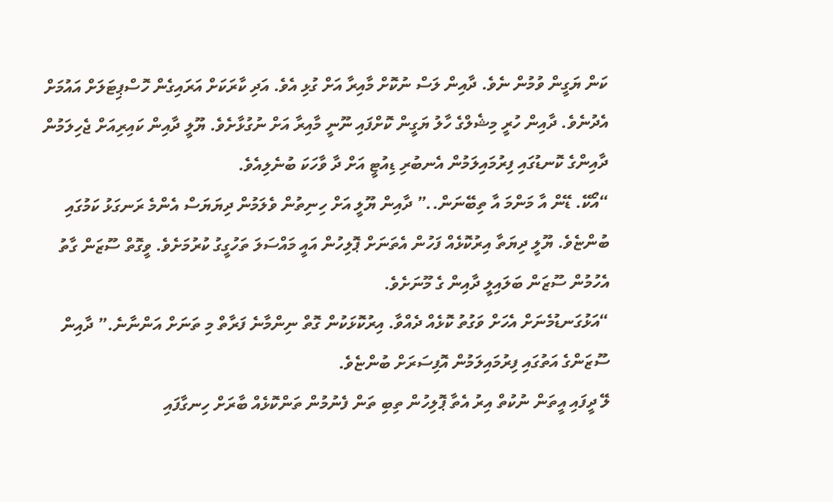ކަން ޔަގީން ވުމުން ނެވެ. ދާއިން ލަސް ނުކޮށް މާއިރާ އަށް ގުޅި އެވެ. އަދި ކާރަކަށް އަރައިގެން ހޮސްޕިޓަލަށް އައުމަށް އެދުނެވެ. ދާއިން ހުރީ މިޝެލްގެ ހާލު ޔަގީން ކޮށްފައި ނޫނީ މާއިރާ އަށް ނުގުޅާށެވެ. ޔޫލީ ދާއިން ކައިރިއަށް ޖެހިލަމުން ދާއިންގެ ކޮނޑުގައި ފިރުމައިލަމުން އެނބުރި ޑިއުޓީ އަށް ދާ ވާހަކަ ބުނެލިއެވެ.
“އޯކޭ. ޑޭން އާ މަންމަ އާ ތިބޭނަން..” ދާއިން ޔޫލީ އަށް ހިނިތުން ވެލަމުން ދިޔަޔަސް އެންމެ ރަނގަޅު ކަމުގައި ބުންޏެވެ. ޔޫލީ ދިޔަތާ އިރުކޮޅެއް ފަހުން އެތަނަށް ޕޮލިހުން އައީ މައްސަލަ ތަހުގީގު ކުރުމަށެވެ. ވީގޮތް ސޫޒަން ގާތު އެހުމުން ސޫޒަން ބަލައިލީ ދާއިން ގެ މޫނަށެވެ.
“އަޅުގަނޑުމެނަށް އެހަށް ވަގުތު ކޮޅެއް ދެއްވާ. އިރުކޮޅަކުން ގޮތް ނިންމާނެ ފަރާތް މި ތަނަށް އަންނާނެ.” ދާއިން ސޫޒަންގެ އަތުގައި ފިރުމައިލަމުން އޮފިސަރަށް ބުންޏެވެ.
ލޭ ދީފައި އީތަން ނުކުތް އިރު އެތާ ޕޮލިހުން ތިބި ތަން ފެނުމުން ތަންކޮޅެއް ބާރަށް ހިނގާފައި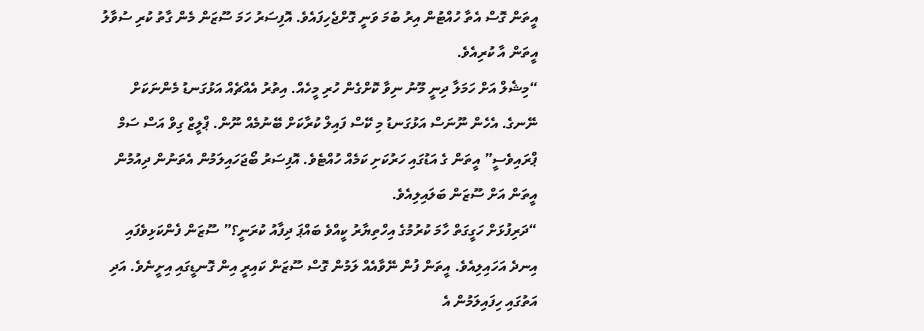އީތަން ގޮސް އެތާ ހުއްޓުން އިރު ބުމަ ވަނީ ގޮށްޖެހިފައެވެ. އޮފިސަރު ހަމަ ސޫޒަން މެން ގާތު ކުރި ސުވާލު އީތަން އާ ކުރިއެވެ.
“މިޝެލް އަށް ހަމަލާ ދިނީ މޫނު ނިވާ ކޮށްގެން ހުރި މީހެއް. އިތުރު އެއްޗެއް އަޅުގަނޑު މެންނަކަށް ނޭނގެ. އެހެން ނޫނަސް އަޅުގަނޑު މި ކޭސް ފައިލް ކުރާކަށް ބޭނުމެއް ނޫން. ޕްލީޒް ގިވް އަސް ސަމް ޕްރައިވެސީ” އީތަން ގެ އަޑުގައި ހަރުކަށި ކަމެއް ހުއްޓެވެ. އޮފިސަރު ބޯޖަހައިލަމުން އެތަނުން ދިއުމުން އީތަން އަށް ސޫޒަން ބަލައިލިއެވެ.
“ދަރިފުޅަށް ހަގީގަތް ހާމަ ކުރުމުގެ އިހްތިޔާރު ކީއްވެ ބައްޕަ ދިފާއު ކުރަނީ؟” ސޫޒަން ފެންކަޅިވެފައި އިނދެ އަހައިލިއެވެ. އީތަން ފުން ނޭވާއެއް ލަމުން ގޮސް ސޫޒަން ކައިރީ އިން ގޮނޑީގައި އިށީނެވެ. އަދި އަތުގައި ހިފައިލަމުން އެ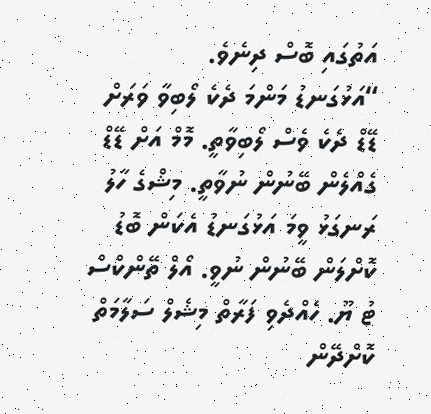އަތުގައި ބޮސް ދިނެވެ.
“އަޅުގަނޑު މަންމަ ދެކެ ލޯބިވާ ވަރަށް ޑޭޑް ދެކެ ވެސް ލޯބިވާތީ. މޮމް އަށް ޑޭޑް ގެއްލެން ބޭނުން ނުވާތީ. މިޝްގެ ހާލު ރަނގަޅު ވީމަ އަޅުގަނޑު އެކަން ބޮޑު ކޮށްލަން ބޭނުން ނުވީ. އޯލް ތޭންކްސް ޓު ޔޫ. ހެއްދެވި ފަރާތް މިޝެލް ސަލާމަތް ކޮށްދޭން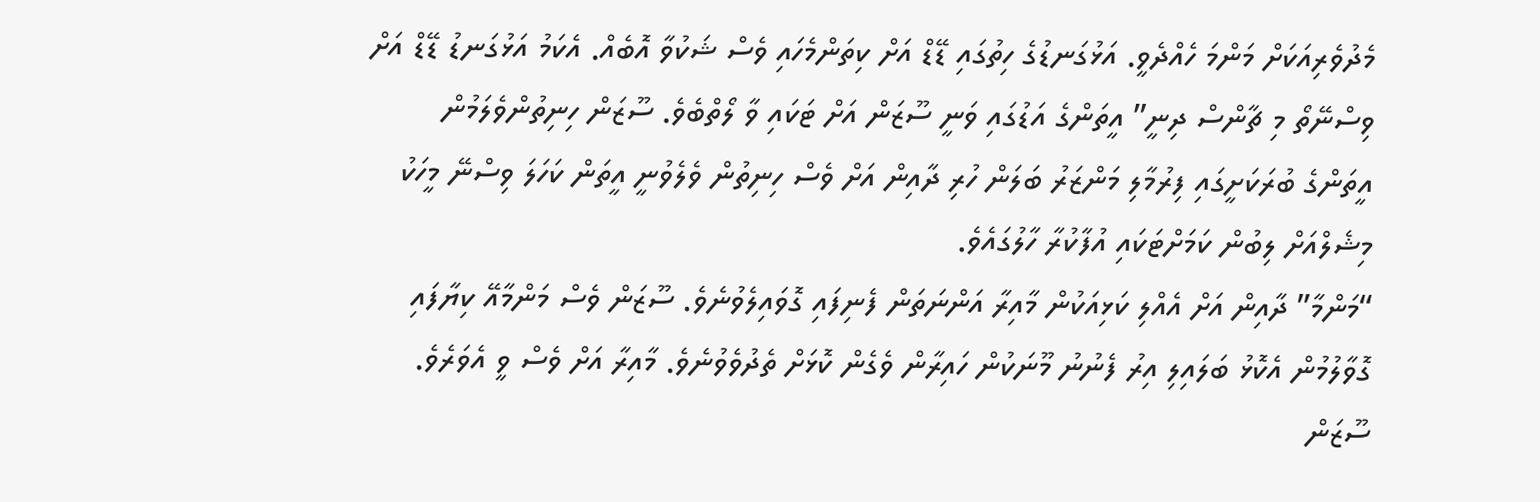މެދުވެރިއަކަށް މަންމަ ހެއްދެވީ. އަޅުގަނޑުގެ ހިތުގައި ޑޭޑް އަށް ކިތަންމެހައި ވެސް ޝަކުވާ އޮބެއް. އެކަމު އަޅުގަނޑު ޑޭޑް އަށް ވިސްނޭތޯ މި ޗާންސް ދިނީ” އީތަންގެ އަޑުގައި ވަނީ ސޫޒަން އަށް ޓަކައި ވާ ލޯތްބެވެ. ސޫޒަން ހިނިތުންވެލަމުން އީތަންގެ ބުރަކަށީގައި ފިރުމާލި މަންޒަރު ބަލަން ހުރި ދާއިން އަށް ވެސް ހިނިތުން ވެލެވުނީ އީތަން ކަހަލަ ވިސްނޭ މީހަކު މިޝެލްއަށް ލިބުން ކަމަށްޓަކައި އުފާކުރާ ހާލުގައެވެ.
“މަންމާ” ދާއިން އަށް އެއްލި ކަޅިއަކުން މާއިރާ އަންނަތަން ފެނިފައި ގޮވައިލެވުނެވެ. ސޫޒަން ވެސް މަންމާއޭ ކިޔާފައި ގޮވާލުމުން އެކޮޅު ބަލައިލި އިރު ފެނުނު މޫނަކުން ހައިރާން ވެގެން ކޮޅަށް ތެދުވެވުނެވެ. މާއިރާ އަށް ވެސް ވީ އެވަރެވެ. ސޫޒަން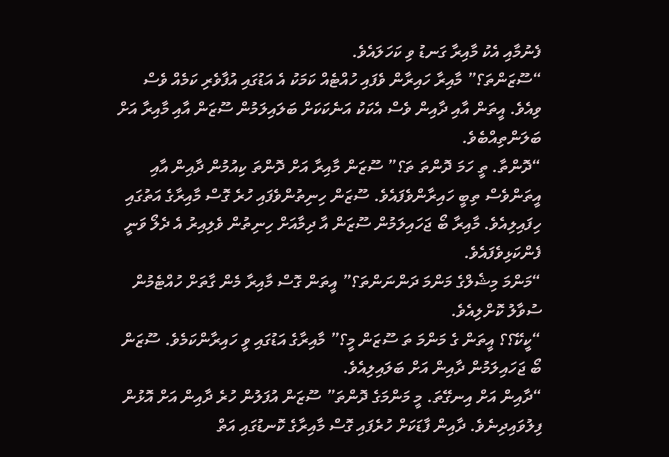ފެނުމާއި އެކު މާއިރާ ގަނޑު ވި ކަހަލައެވެ.
“ސޫޒަންތަ؟” މާއިރާ ހައިރާން ވެފައި ހުއްޓެއް ކަމަކު އެ އަޑުގައި އުފާވެރި ކަމެއް ވެސް ވިއެވެ. އީތަން އާއި ދާއިން ވެސް އެކަކު އަނެކަކަށް ބަލައިލަމުން ސޫޒަން އާއި މާއިރާ އަށް ބަލަންތިއްބެވެ.
“ދޮންތާ. ތީ ހަމަ ދޮންތަ ތަ؟” ސޫޒަން މާއިރާ އަށް ދޮންތަ ކިއުމުން ދާއިން އާއި އީތަންވެސް ތިބީ ހައިރާންވެފައެވެ. ސޫޒަން ހިނިތުންވެފައި ހުރެ ގޮސް މާއިރާގެ އަތުގައި ހިފައިލިއެވެ. މާއިރާ ބޯ ޖަހައިލަމުން ސޫޒަން އާ ދިމާއަށް ހިނިތުން ވެލިއިރު އެ ދެލޯ ވަނީ ފެންކަޅިވެފައެވެ.
“މަންމަ މިޝެލްގެ މަންމަ ދަންނަންތަ؟” އީތަން ގޮސް މާއިރާ މެން ގާތަށް ހުއްޓެމުން ސުވާލު ކޮށްލިއެވެ.
“ކީކޭ؟؟ އީތަން ގެ މަންމަ ތަ ސޫޒަން މީ؟” މާއިރާގެ އަޑުގައި ވީ ހައިރާންކަމެވެ. ސޫޒަން ބޯ ޖަހައިލަމުން ދާއިން އަށް ބަލައިލިއެވެ.
“ދާއިން އަށް އިނގޭތަ. މީ މަންމަގެ ދޮންތަ” ސޫޒަން އުފަލުން ހުރެ ދާއިން އަށް އޮޅުން ފިލުވައިދިނެވެ. ދާއިން ފާޑަކަށް ހުރެފައި ގޮސް މާއިރާގެ ކޮނޑުގައި އަތް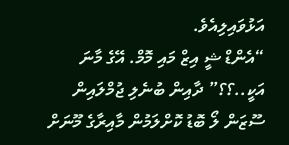އަޅުވައިލިއެވެ.
“އެންޑް ޝީ އިޒް މައި މޮމް. އޭގެ މާނަ އަކީ..؟؟” ދާއިން ބުނެލި ޖުމްލައިން ސޫޒަން ލޯ ބޮޑު ކޮށްލަމުން މާއިރާގެ މޫނަށް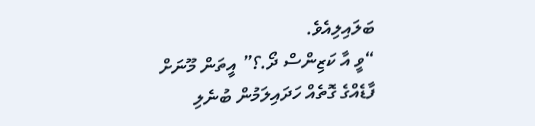ބަލައިލިއެވެ.
“ވީ އާ ކަޒިންސް ދޯ.؟” އީތަން މޫނަށް ފާޑެއްގެ ގޮތެއް ހަދައިލަމުން ބުނެލި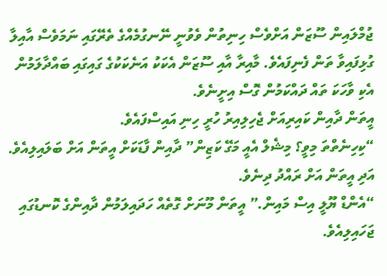ޖުމްލައިން ސޫޒަން އަށްވެސް ހިނިތުން ވެވުނީ ނޭނގުމެއްގެ ތެރޭގައި ނަމަވެސް އާއިލާ ގުޅިފައިވާ ތަން ފެނިފައެވެ. މާއިރާ އާއި ސޫޒަން އެކަކު އަނެކަކުގެ ގައިގައި ބައްދާލަމުން އެކި ވާހަކަ ތައް ދައްކަމުން ގޮސް އިށީނެވެ.
އީތަން ދާއިން ކައިރިއަށް ޖެހިލިއިރު ހުރީ ހިނި އައިސްފައެވެ.
“ކިހިނެތްތަ މިވީ؟ މިޝެލް އެއީ މަގޭ ކަޒިން” ދާއިން ފާޑަކަށް އީތަން އަށް ބަލައިލިއެވެ. އަދި އީތަން އަށް ރައްދު ދިނެވެ.
“އެންޑް ޔޫލީ އިސް މައިން.” އީތަން މޫނަށް ގޮތެއް ހަދައިލަމުން ދާއިންގެ ކޮނޑުގައި ޖަހައިލިއެވެ.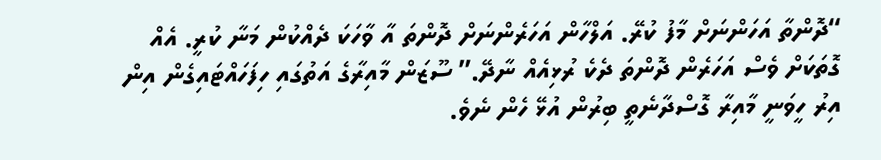“ދޮންތާ އަހަންނަށް މާފު ކުރޭ. އަލްހާން އަހަރެންނަށް ދޮންތަ އާ ވާހަކަ ދެއްކުން މަނާ ކުރީ. އެއް ގޮތަކަށް ވެސް އަހަރެން ދޮންތަ ދެކެ ރުޅިއެއް ނާދޭ.” ސޫޒަން މާއިރާގެ އަތުގައި ހިފަހައްޓައިގެން އިން އިރު ހީވަނީ މާއިރާ ގޮސްދާނެތީ ބިރުން އުޅޭ ހެން ނެވެ.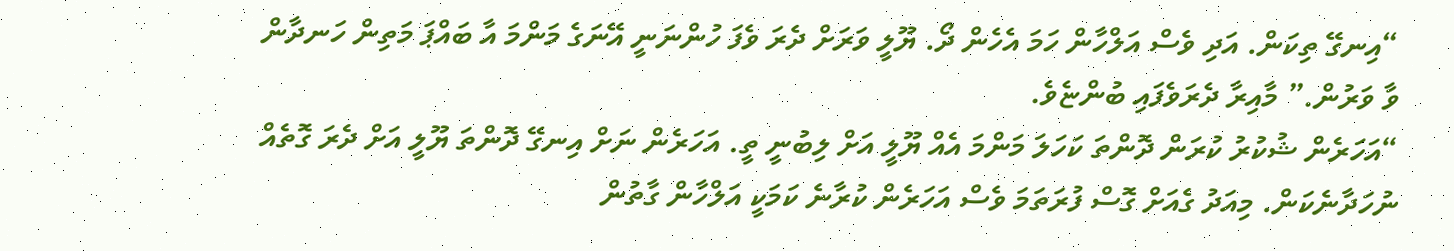“އިނގޭ ތިކަން. އަދި ވެސް އަލްހާން ހަމަ އެހެން ދޯ. ޔޫލީ ވަރަށް ދެރަ ވެފަ ހުންނަނީ އޭނަގެ މަންމަ އާ ބައްޕަ މަތިން ހަނދާން ވާ ވަރުން.” މާއިރާ ދެރަވެފައި ބުންޏެވެ.
“އަހަރެން ޝުކުރު ކުރަން ދޮންތަ ކަހަލަ މަންމަ އެއް ޔޫލީ އަށް ލިބުނީ ތީ. އަހަރެން ނަށް އިނގޭ ދޮންތަ ޔޫލީ އަށް ދެރަ ގޮތެއް ނުހަދާނެކަން. މިއަދު ގެއަށް ގޮސް ފުރަތަމަ ވެސް އަހަރެން ކުރާނެ ކަމަކީ އަލްހާން ގާތުން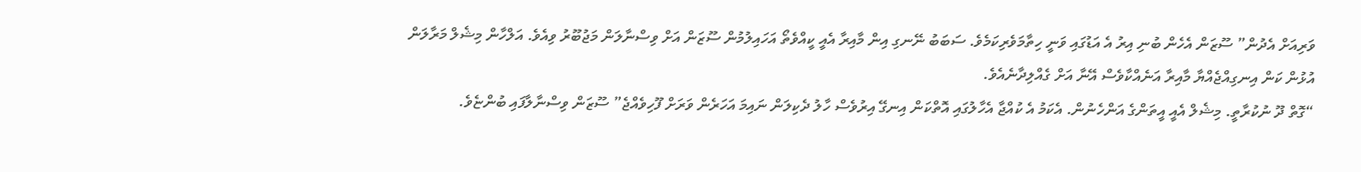ވަރިއަށް އެދުން” ސޫޒަން އެހެން ބުނި އިރު އެ އަޑުގައި ވަނީ ހިތާމަވެރިކަމެވެ. ސަބަބު ނޭނގި އިން މާއިރާ އެއީ ކީއްވެތޯ އަހައިލުމުން ސޫޒަން އަށް ވިސްނާލަން މަޖުބޫރު ވިއެވެ. އަލްހާން މިޝެލް މަރާލަން އުޅުން ކަން އިނގިއްޖެއްޔާ މާއިރާ އަނެއްކާވެސް އޭނާ އަށް ގެއްލިދާނެއެވެ.
“ގޮތް ދޫ ނުކުރާތީ. މިޝެލް އެއީ އީތަންގެ އަންހެނުން. އެކަމު އެ ކުއްޖާ އެހާލުގައި އޮތްކަން އިނގޭ އިރުވެސް ހާލު ދެކިލަން ނައިމަ އަހަރެން ވަރަށް ފޫހިވެއްޖެ” ސޫޒަން ވިސްނާލާފައި ބުންޏެވެ.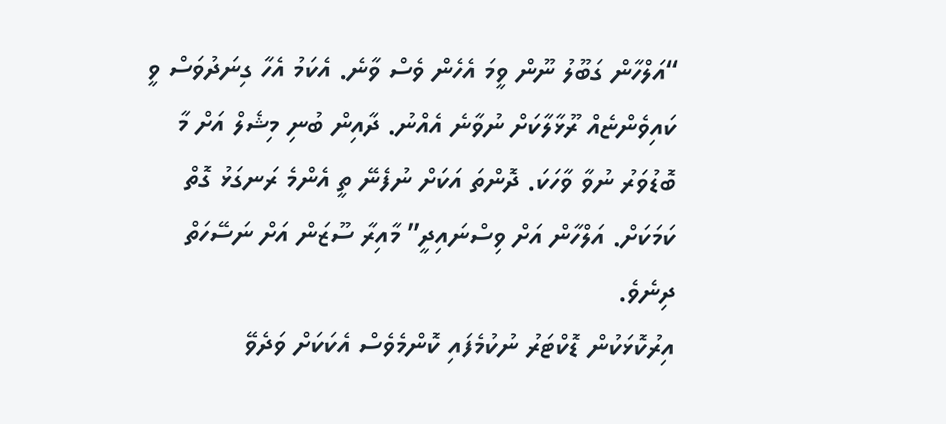“އަލްހާން ގަބޫލު ނޫން ވީމަ އެހެން ވެސް ވާނެ. އެކަމު އެހާ ގިނަދުވަސް ވީ ކައިވެންޏެއް ރޫޅާލާކަށް ނުވާނެ އެއްނު. ދާއިން ބުނި މިޝެލް އަށް މާ ބޮޑުވަރު ނުވާ ވާހަކަ. ދޮންތަ އަކަށް ނުފެނޭ ތީ އެންމެ ރަނގަޅު ގޮތް ކަމަކަށް. އަލްހާން އަށް ވިސްނައިދީ” މާއިރާ ސޫޒަން އަށް ނަސޭހަތް ދިނެވެ.
އިރުކޮޅަކުން ޑޮކްޓަރު ނުކުމެފައި ކޮންމެވެސް އެކަކަށް ވަދެވޭ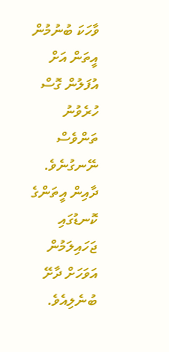ވާހަކަ ބުނުމުން އީތަން އަށް އުފަލުން ގޮސް ހުރެވުނު ތަންވެސް ނޭނގުނެވެ. ދާއިން އީތަންގެ ކޮނޑުގައި ޖަހައިލަމުން އަވަހަށް ދާށޭ ބުނެލިއެވެ.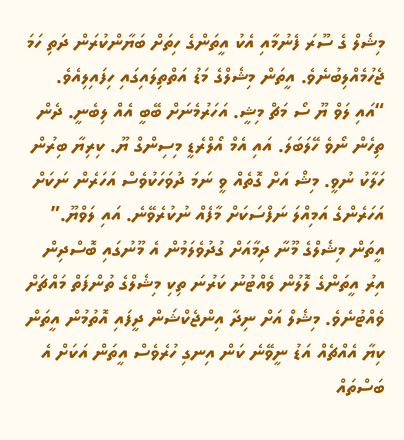މިޝެލް ގެ ސޫރަ ފެނުމާއި އެކު އީތަންގެ ހިތަށް ބަޔާންކުރަން ދަތި ހަމަ ޖެހުމެއްލިބުނެވެ. އީތަން މިޝެލްގެ މަޑު އަތްތިލައިގައި ހިފައިލިއެވެ.
“އައި ލަވް ޔޫ ސޯ މަޗް މިޝީ. އަހަރުމެނަށް ބޭބީ އެއް ލިބެނީ. ދެން ތިހެން ނޯވެ ހޭލަބަލަ. އައި އެމް އޯލްރެޑީ މިސިންގް ޔޫ. ކިރިޔާ ބިރުން ހަލާކު ނުވީ. މިޝް އަށް ގޮތެއް ވީ ނަމަ ދުވަހަކުވެސް އަހަރެން ނަކަށް އަހަރެންގެ އަމިއްލަ ނަފްސަކަށް މާފެއް ނުކުރެވޭނެ. އައި ލަވްޔޫ.” އީތަން މިޝެލްގެ މޫނާ ދިމާއަށް ގުދުވެލަމުން އެ މޫނުގައި ބޮސްދިން އިރު އީތަންގެ ލޮލުން ވެއްޓުނު ކަރުނަ ތިކި މިޝެލްގެ ތުންފަތް މައްޗަށް ވެއްޓުނެވެ. މިޝެލް އަށް ނިދާ އިންޖެކްޝަން ދީފައި އޮތުމުން އީތަން ކިޔާ އެއްޗެއް އަޑު ނީވޭނެ ކަން އިނގި ހުރެވެސް އީތަން އަކަށް އެ ބަސްތައް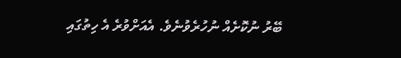ބޭރު ނުކޮށެއް ނުހުރެވުނެވެ. އެއަށްވުރެ އެ ހިތުގައި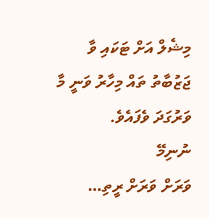މިޝެލް އަށް ޓަކައި ވާ ޖަޒުބާތު ތައް މިހާރު ވަނީ މާ ވަރުގަދަ ވެފައެވެ.
ނުނިމޭ
ވަރަށް ވަރަށް ރީތި…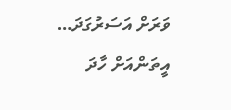ވަރަށް އަސަރުގަދަ… އީތަންއަށް ހާދަ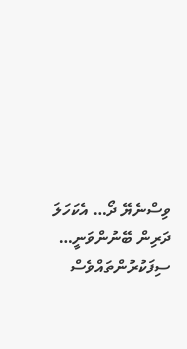ވިސްނެޔޭ ދޯ… އެކަހަލަ ދަރިން ބޭނުންވަނީ… ސިފަކުރުންތައްވެސް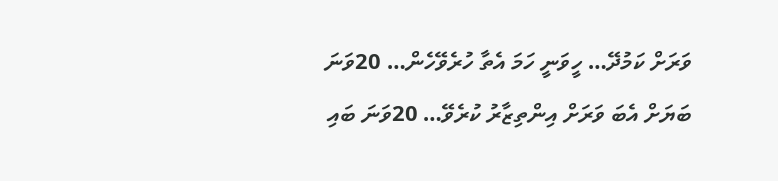ވަރަށް ކަމުދޭ… ހީވަނީ ހަމަ އެތާ ހުރެވޭހެން… 20ވަނަ ބަޔަށް އެބަ ވަރަށް އިންތިޒާރު ކުރެވޭ… 20ވަނަ ބައި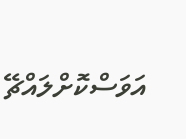އަވަސްކޮށްލައްޗޭ